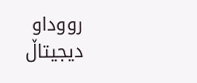رووداو دیجیتاڵ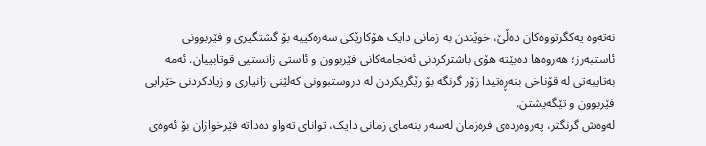نەتەوە یەکگرتووەکان دەڵێ، خوێندن بە زمانی دایک هۆکارێکی سەرەکییە بۆ گشتگیری و فێربوونی ئاستبەرز؛ هەروەها دەبێتە هۆی باشترکردنی ئەنجامەکانی فێربوون و ئاستی زانستیی قوتابییان. ئەمە بەتایبەتی لە قۆناخی بنەڕەتیدا زۆر گرنگە بۆ رێگریکردن لە دروستبوونی کەلێنی زانیاری و زیادکردنی خێرایی فێربوون و تێگەیشتن.
لەوەش گرنگتر، پەروەردەی فرەزمان لەسەر بنەمای زمانی دایک، توانای تەواو دەداتە فێرخوازان بۆ ئەوەی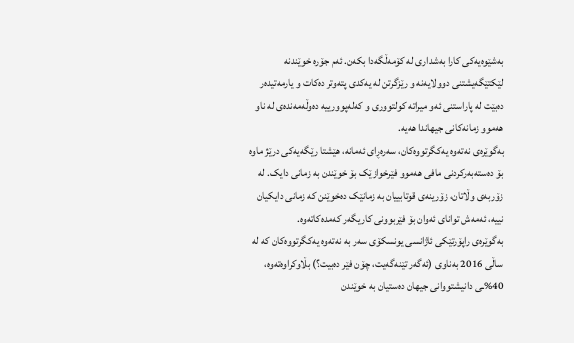بەشێوەیەکی کارا بەشداری لە کۆمەڵگەدا بکەن. ئەم جۆرە خوێندنە لێکتێگەیشتنی دوولایەنە و رێزگرتن لە یەکدی پتەوتر دەکات و یارمەتیدەر دەبێت لە پاراستنی ئەو میراتە کولتووری و کەلەپوورییە دەوڵەمەندەی لە ناو هەموو زمانەکانی جیهاندا هەیە.
بەگوێرەی نەتەوە یەکگرتووەکان، سەرەڕای ئەمانە، هێشتا رێگەیەکی درێژ ماوە بۆ دەستەبەرکردنی مافی هەموو فێرخوازێک بۆ خوێندن بە زمانی دایک. لە زۆربەی وڵاتان، زۆرینەی قوتابییان بە زمانێک دەخوێنن کە زمانی دایکیان نییە، ئەمەش توانای ئەوان بۆ فێربوونی کاریگەر کەمدەکاتەوە.
بەگوێرەی راپۆرتێکی ئاژانسی یونسکۆی سەر بە نەتەوە یەکگرتووەکان کە لە ساڵی 2016 بەناوی (ئەگەر تێنەگەیت، چۆن فێر دەبیت؟) بڵاوکراوەتەوە، 40%ـی دانیشتووانی جیهان دەستیان بە خوێندن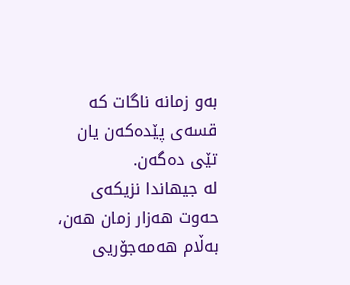بەو زمانە ناگات کە قسەی پێدەکەن یان تێی دەگەن.
لە جیهاندا نزیکەی حەوت هەزار زمان هەن، بەڵام هەمەجۆریی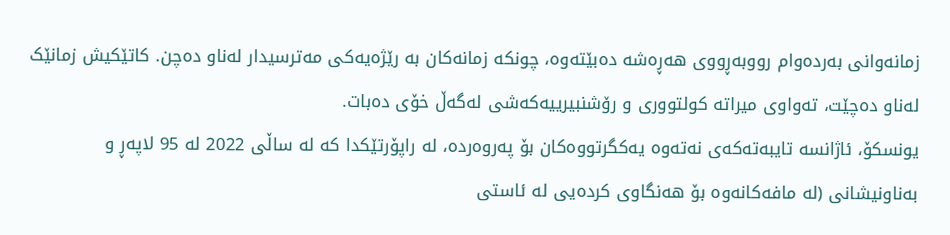زمانەوانی بەردەوام رووبەڕووی هەڕەشە دەبێتەوە، چونکە زمانەکان بە رێژەیەکی مەترسیدار لەناو دەچن. کاتێکیش زمانێک لەناو دەچێت، تەواوی میراتە کولتووری و رۆشنبیرییەکەشی لەگەڵ خۆی دەبات.
یونسکۆ، ئاژانسە تایبەتەکەی نەتەوە یەکگرتووەکان بۆ پەروەردە، لە راپۆرتێکدا کە لە ساڵی 2022 لە 95 لاپەڕ و بەناونیشانی (لە مافەکانەوە بۆ هەنگاوی کردەیی لە ئاستی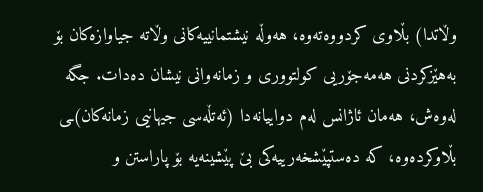وڵاتدا) بڵاوی کردووەتەوە، هەوڵە نیشتمانییەکانی وڵاتە جیاوازەکان بۆ بەهێزکردنی هەمەجۆریی کولتووری و زمانەوانی نیشان دەدات. جگە لەوەش، هەمان ئاژانس لەم دواییانەدا (ئەتڵەسی جیهانیی زمانەکان)ـی بڵاوکردەوە، کە دەستپێشخەرییەکی بێ پێشینەیە بۆ پاراستن و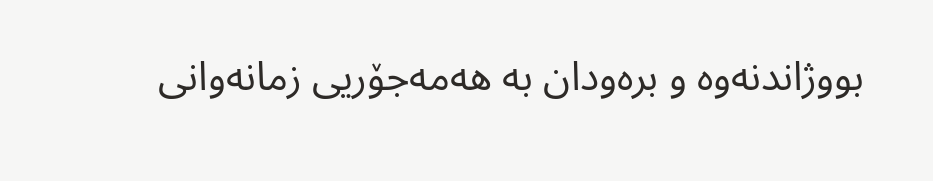بووژاندنەوە و برەودان بە هەمەجۆریی زمانەوانی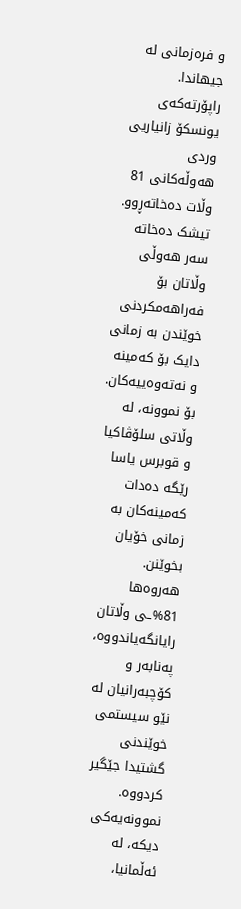و فرەزمانی لە جیهاندا.
راپۆرتەکەی یونسکۆ زانیاریی وردی هەوڵەکانی 81 وڵات دەخاتەڕوو. تیشک دەخاتە سەر هەوڵی وڵاتان بۆ فەراهەمکردنی خوێندن بە زمانی دایک بۆ کەمینە و نەتەوەییەکان. بۆ نموونە، لە وڵاتی سلۆڤاکیا و قوبرس یاسا رێگە دەدات کەمینەکان بە زمانی خۆیان بخوێنن.
هەروەها 81%ـی وڵاتان رایانگەیاندووە، پەنابەر و کۆچبەرانیان لە نێو سیستمی خوێندنی گشتیدا جێگیر کردووە. نموونەیەکی دیکە، لە ئەڵمانیا،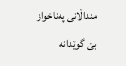منداڵانی پەناخواز بێ گوێدانە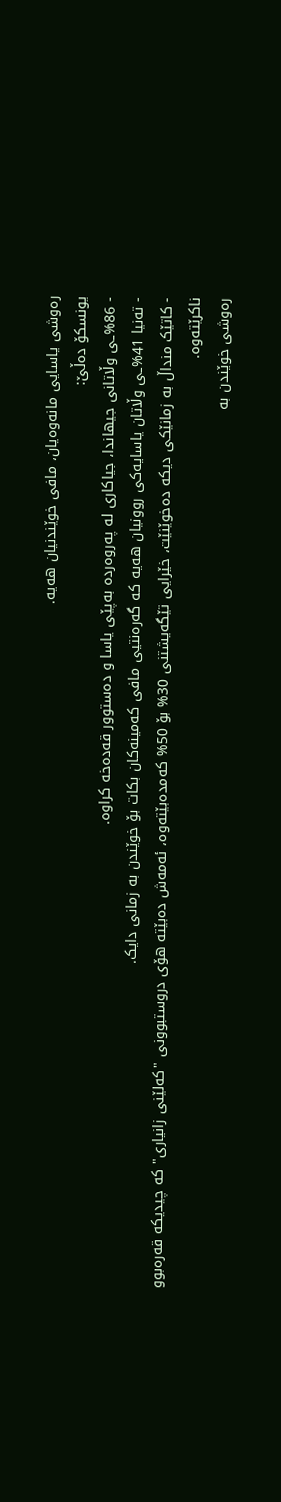رەوشی یاسایی مانەوەیان، مافی خوێندنیان هەیە.
یونسکۆ دەڵێ:
- %86ـی وڵاتانی جیهاندا، جیاکاری لە پەروەردە بەپێی یاسا و دەستوور قەدەخە کراوە.
- تەنیا 41%ـی وڵاتان یاسایەکی روونیان هەیە کە گەرەنتیی مافی کەمینەکان بکات بۆ خوێندن بە زمانی دایک.
- کاتێک منداڵ بە زمانێکی دیکە دەخوێنێت، خێرایی تێگەیشتنی 30% بۆ 50% کەمدەبێتەوە، ئەمەش دەبێتە هۆی دروستبوونی "کەلێنی زانیاری" کە چیدیکە قەرەبوو ناکرێتەوە.
رەوشی خوێندن بە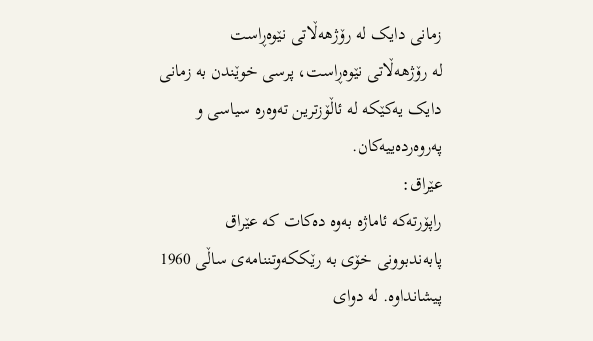زمانی دایک لە رۆژهەڵاتی نێوەڕاست
لە رۆژهەڵاتی نێوەڕاست، پرسی خوێندن بە زمانی دایک یەکێکە لە ئاڵۆزترین تەوەرە سیاسی و پەروەردەییەکان.
عێراق:
راپۆرتەکە ئاماژە بەوە دەکات کە عێراق پابەندبوونی خۆی بە رێککەوتننامەی ساڵی 1960 پیشانداوە. لە دوای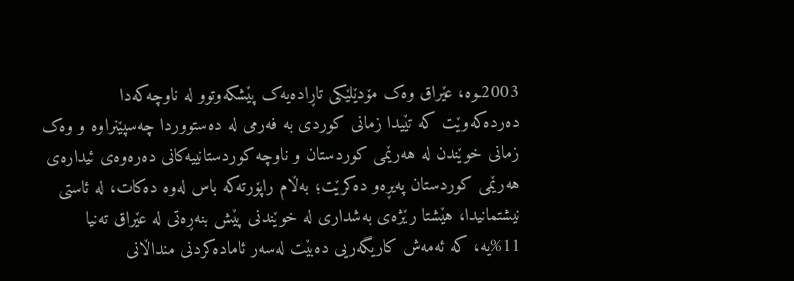2003ـوە، عێراق وەک مۆدێلێکی تاڕادەیەک پێشکەوتوو لە ناوچەکەدا دەردەکەوێت کە تێیدا زمانی کوردی بە فەرمی لە دەستووردا چەسپێنراوە و وەک زمانی خوێندن لە هەرێمی کوردستان و ناوچە کوردستانییەکانی دەرەوەی ئیدارەی هەرێمی کوردستان پەیڕەو دەکرێت؛ بەڵام راپۆرتەکە باس لەوە دەکات، لە ئاستی نیشتمانیدا، هێشتا رێژەی بەشداری لە خوێندنی پێش بنەڕەتی لە عێراق تەنیا 11%یە، کە ئەمەش کاریگەریی دەبێت لەسەر ئامادەکردنی منداڵانی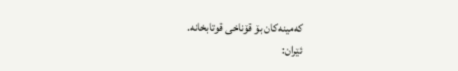کەمینەکان بۆ قۆناخی قوتابخانە.
ئێران: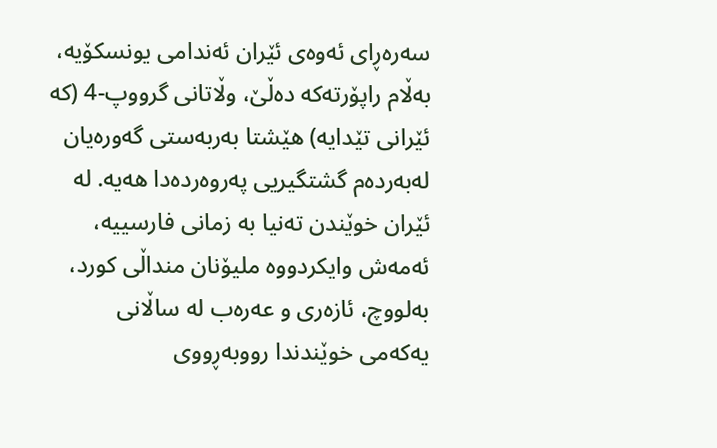سەرەڕای ئەوەی ئێران ئەندامی یونسکۆیە، بەڵام راپۆرتەکە دەڵێ، وڵاتانی گرووپ-4 (کە ئێرانی تێدایە) هێشتا بەربەستی گەورەیان لەبەردەم گشتگیریی پەروەردەدا هەیە. لە ئێران خوێندن تەنیا بە زمانی فارسییە، ئەمەش وایکردووە ملیۆنان منداڵی کورد، بەلووچ، ئازەری و عەرەب لە ساڵانی یەکەمی خوێندندا رووبەڕووی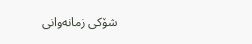شۆکی زمانەوانی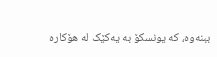ببنەوە، کە یونسکۆ بە یەکێک لە هۆکارە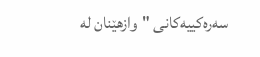سەرەکییەکانی "وازهێنان لە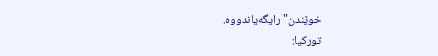خوێندن" رایگەیاندووە.
تورکیا: